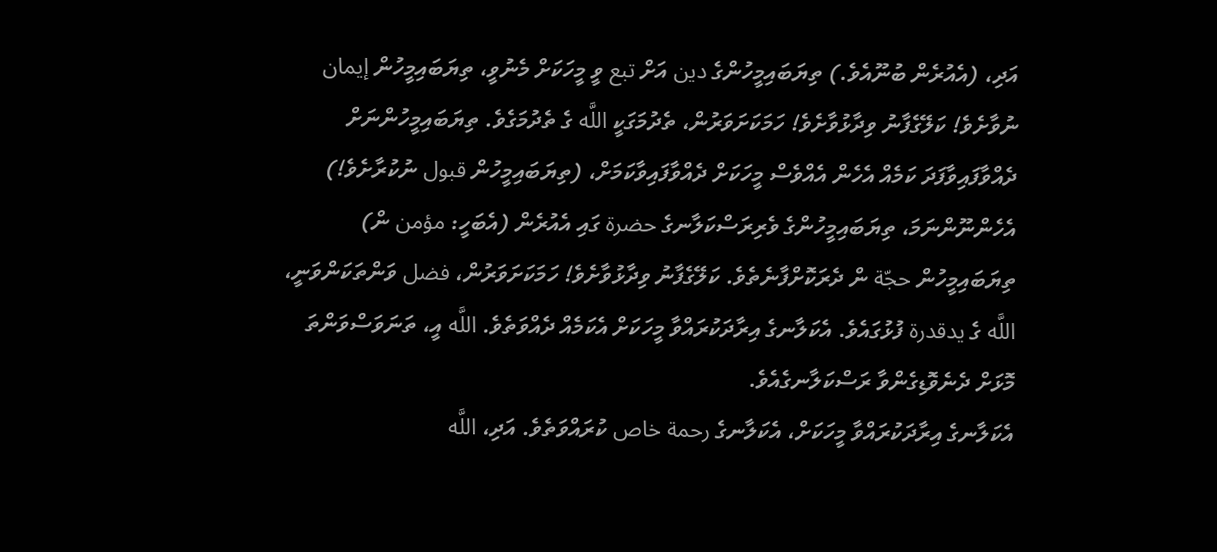އަދި، (އެއުރެން ބުނޫއެވެ.) ތިޔަބައިމީހުންގެ دين އަށް تبع ވީ މީހަކަށް މެނުވީ، ތިޔަބައިމީހުން إيمان ނުވާށެވެ! ކަލޭގެފާނު ވިދާޅުވާށެވެ! ހަމަކަށަވަރުން، ތެދުމަގަކީ اللَّه ގެ ތެދުމަގެވެ. ތިޔަބައިމީހުންނަށް ދެއްވާފައިވާފަދަ ކަމެއް އެހެން އެއްވެސް މީހަކަށް ދެއްވާފައިވާކަމަށް، (ތިޔަބައިމީހުން قبول ނުކުރާށެވެ!) އެހެންނޫންނަމަ، ތިޔަބައިމީހުންގެ ވެރިރަސްކަލާނގެ حضرة ގައި އެއުރެން (އެބަހީ: مؤمن ން) ތިޔަބައިމީހުން حجّة ން ދެރަކޮށްފާނެތެވެ. ކަލޭގެފާނު ވިދާޅުވާށެވެ! ހަމަކަށަވަރުން، فضل ވަންތަކަންވަނީ، اللَّه ގެ يدقدرة ފުޅުގައެވެ. އެކަލާނގެ އިރާދަކުރައްވާ މީހަކަށް އެކަމެއް ދެއްވަތެވެ. اللَّه އީ، ތަނަވަސްވަންތަ މޮޅަށް ދެނެވޮޑިގެންވާ ރަސްކަލާނގެއެވެ.
އެކަލާނގެ އިރާދަކުރައްވާ މީހަކަށް، އެކަލާނގެ رحمة خاص ކުރައްވަތެވެ. އަދި، اللَّه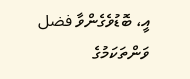އީ، ބޮޑުވެގެންވާ فضل ވަންތަކަމުގެ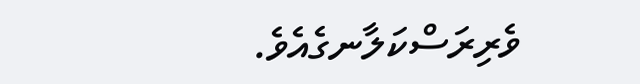ވެރިރަސްކަލާނގެއެވެ.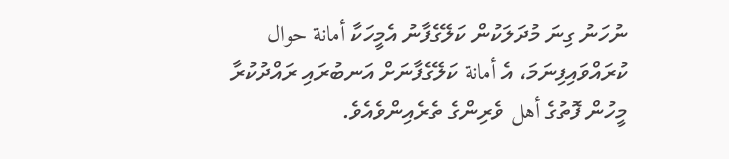ނުހަނު ގިނަ މުދަލަކުން ކަލޭގެފާނު އެމީހަކާ أمانة حوال ކުރައްވައިފިނަމަ، އެ أمانة ކަލޭގެފާނަށް އަނބުރައި ރައްދުކުރާ މީހުން ފޮތުގެ أهل ވެރިންގެ ތެރެއިންވެއެވެ.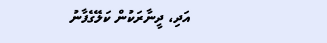އަދި، ދީނާރަކުން ކަލޭގެފާނު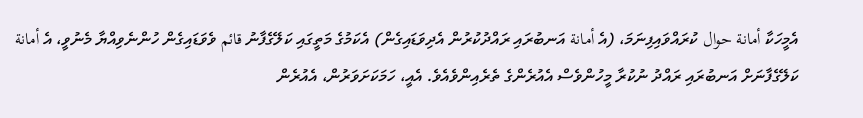އެމީހަކާ أمانة حوال ކުރައްވައިފިނަމަ، (އެ أمانة އަނބުރައި ރައްދުކުރުން އެދިވަޑައިގެން) އެކަމުގެ މަތީގައި ކަލޭގެފާނު قائم ވެވަޑައިގެން ހުންނެވިއްޔާ މެނުވީ، އެ أمانة ކަލޭގެފާނަށް އަނބުރައި ރައްދު ނުކުރާ މީހުންވެސް އެއުރެންގެ ތެރެއިންވެއެވެ. އެއީ، ހަމަކަށަވަރުން، އެއުރެން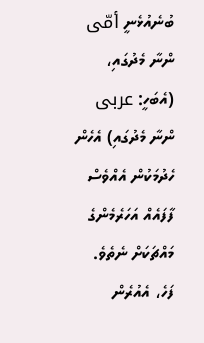ބުނެއުޅެނީ أمّى ންނާ މެދުގައި، (އެބަހީ: عربى ންނާ މެދުގައި) އެހެން ހެދުމަކުން އެއްވެސް ފާފައެއް އަހަރެމެންގެ މައްޗަކަށް ނެތެވެ. ފަހެ، އެއުރެން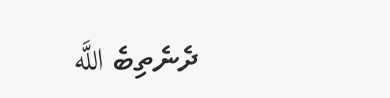ދެނެތިބެ اللَّه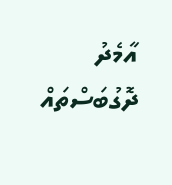އާމެދު ދޮގުބަސްތައް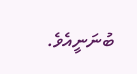ބުނަނީއެވެ.